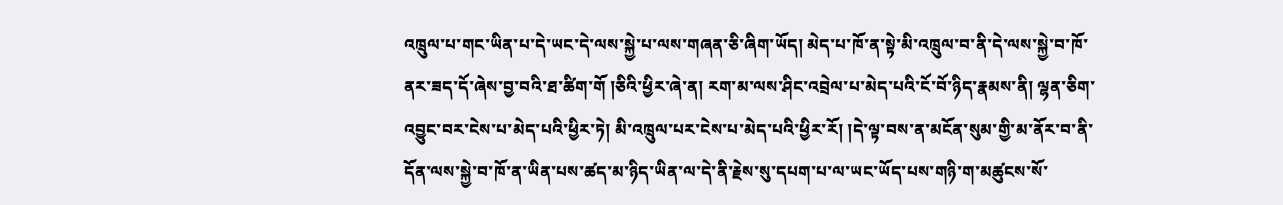འཁྲུལ་པ་གང་ཡིན་པ་དེ་ཡང་དེ་ལས་སྐྱེ་པ་ལས་གཞན་ཅི་ཞིག་ཡོད། མེད་པ་ཁོ་ན་སྟེ་མི་འཁྲུལ་བ་ནི་དེ་ལས་སྐྱེ་བ་ཁོ་ནར་ཟད་དོ་ཞེས་བྱ་བའི་ཐ་ཚིག་གོ །ཅིའི་ཕྱིར་ཞེ་ན། རག་མ་ལས་ཤིང་འབྲེལ་པ་མེད་པའི་ངོ་བོ་ཉིད་རྣམས་ནི། ལྷན་ཅིག་འབྱུང་བར་ངེས་པ་མེད་པའི་ཕྱིར་ཏེ། མི་འཁྲུལ་པར་ངེས་པ་མེད་པའི་ཕྱིར་རོ། །དེ་ལྟ་བས་ན་མངོན་སུམ་གྱི་མ་ནོར་བ་ནི་དོན་ལས་སྐྱེ་བ་ཁོ་ན་ཡིན་པས་ཚད་མ་ཉིད་ཡིན་ལ་དེ་ནི་རྗེས་སུ་དཔག་པ་ལ་ཡང་ཡོད་པས་གཉི་ག་མཚུངས་སོ་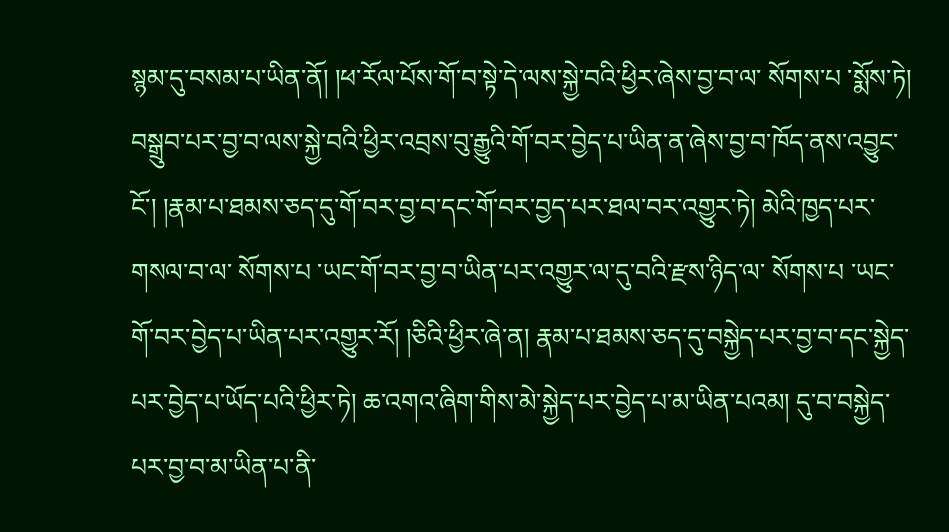སྙམ་དུ་བསམ་པ་ཡིན་ནོ། །ཕ་རོལ་པོས་གོ་བ་སྟེ་དེ་ལས་སྐྱེ་བའི་ཕྱིར་ཞེས་བྱ་བ་ལ་ སོགས་པ ་སྨོས་ཏེ། བསྒྲུབ་པར་བྱ་བ་ལས་སྐྱེ་བའི་ཕྱིར་འབྲས་བུ་རྒྱུའི་གོ་བར་བྱེད་པ་ཡིན་ན་ཞེས་བྱ་བ་ཁོད་ནས་འབྱུང་ངོ་། །རྣམ་པ་ཐམས་ཅད་དུ་གོ་བར་བྱ་བ་དང་གོ་བར་བྱད་པར་ཐལ་བར་འགྱུར་ཏེ། མེའི་ཁྱད་པར་གསལ་བ་ལ་ སོགས་པ ་ཡང་གོ་བར་བྱ་བ་ཡིན་པར་འགྱུར་ལ་དུ་བའི་རྫས་ཉིད་ལ་ སོགས་པ ་ཡང་གོ་བར་བྱེད་པ་ཡིན་པར་འགྱུར་རོ། །ཅིའི་ཕྱིར་ཞེ་ན། རྣམ་པ་ཐམས་ཅད་དུ་བསྐྱེད་པར་བྱ་བ་དང་སྐྱེད་པར་བྱེད་པ་ཡོད་པའི་ཕྱིར་ཏེ། ཆ་འགའ་ཞིག་གིས་མེ་སྐྱེད་པར་བྱེད་པ་མ་ཡིན་པའམ། དུ་བ་བསྐྱེད་པར་བྱ་བ་མ་ཡིན་པ་ནི་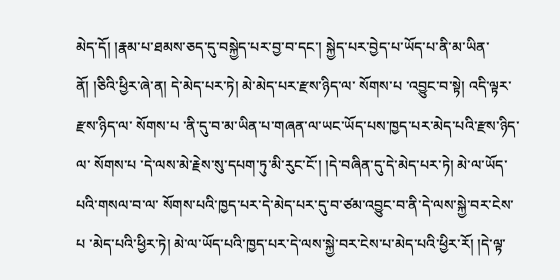མེད་དོ། །རྣམ་པ་ཐམས་ཅད་དུ་བསྐྱེད་པར་བྱ་བ་དང་། སྐྱེད་པར་བྱེད་པ་ཡོད་པ་ནི་མ་ཡིན་ནོ། །ཅིའི་ཕྱིར་ཞེ་ན། དེ་མེད་པར་ཏེ། མེ་མེད་པར་རྫས་ཉིད་ལ་ སོགས་པ ་འབྱུང་བ་སྟེ། འདི་ལྟར་རྫས་ཉིད་ལ་ སོགས་པ ་ནི་དུ་བ་མ་ཡིན་པ་གཞན་ལ་ཡང་ཡོད་པས་ཁྱད་པར་མེད་པའི་རྫས་ཉིད་ལ་ སོགས་པ ་དེ་ལས་མེ་རྗེས་སུ་དཔག་ཏུ་མི་རུང་ངོ་། །དེ་བཞིན་དུ་དེ་མེད་པར་ཏེ། མེ་ལ་ཡོད་པའི་གསལ་བ་ལ་ སོགས་པའི་ཁྱད་པར་དེ་མེད་པར་དུ་བ་ཙམ་འབྱུང་བ་ནི་དེ་ལས་སྐྱེ་བར་ངེས་པ ་མེད་པའི་ཕྱིར་ཏེ། མེ་ལ་ཡོད་པའི་ཁྱད་པར་དེ་ལས་སྐྱེ་བར་ངེས་པ་མེད་པའི་ཕྱིར་རོ། །དེ་ལྟ་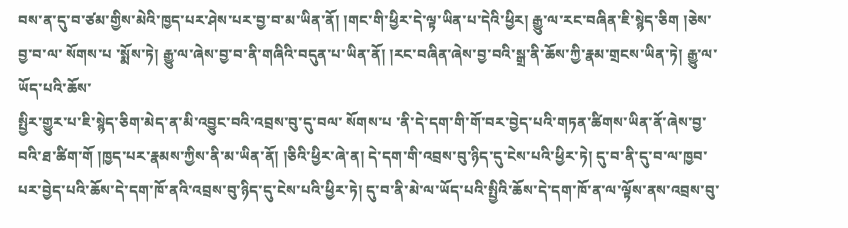བས་ན་དུ་བ་ཙམ་གྱིས་མེའི་ཁྱད་པར་ཤེས་པར་བྱ་བ་མ་ཡིན་ནོ། །གང་གི་ཕྱིར་དེ་ལྟ་ཡིན་པ་དེའི་ཕྱིར། རྒྱུ་ལ་རང་བཞིན་ཇི་སྙེད་ཅིག །ཅེས་བྱ་བ་ལ་ སོགས་པ ་སྨོས་ཏེ། རྒྱུ་ལ་ཞེས་བྱ་བ་ནི་གཞིའི་བདུན་པ་ཡིན་ནོ། །རང་བཞིན་ཞེས་བྱ་བའི་སྒྲ་ནི་ཆོས་ཀྱི་རྣམ་གྲངས་ཡིན་ཏེ། རྒྱུ་ལ་ཡོད་པའི་ཆོས་
སྤྱིར་གྱུར་པ་ཇི་སྙེད་ཅིག་མེད་ན་མི་འབྱུང་བའི་འབྲས་བུ་དུ་བལ་ སོགས་པ ་ནི་དེ་དག་གི་གོ་བར་བྱེད་པའི་གཏན་ཚིགས་ཡིན་ནོ་ཞེས་བྱ་བའི་ཐ་ཚིག་གོ །ཁྱད་པར་རྣམས་ཀྱིས་ནི་མ་ཡིན་ནོ། །ཅིའི་ཕྱིར་ཞེ་ན། དེ་དག་གི་འབྲས་བུ་ཉིད་དུ་ངེས་པའི་ཕྱིར་ཏེ། དུ་བ་ནི་དུ་བ་ལ་ཁྱབ་པར་བྱེད་པའི་ཆོས་དེ་དག་ཁོ་ནའི་འབྲས་བུ་ཉིད་དུ་ངེས་པའི་ཕྱིར་ཏེ། དུ་བ་ནི་མེ་ལ་ཡོད་པའི་སྤྱིའི་ཆོས་དེ་དག་ཁོ་ན་ལ་ལྟོས་ནས་འབྲས་བུ་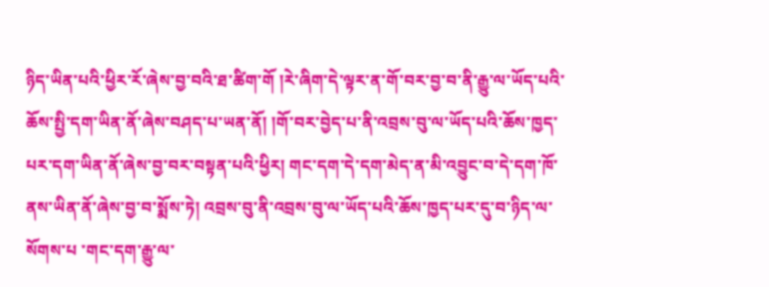ཉིད་ཡིན་པའི་ཕྱིར་རོ་ཞེས་བྱ་བའི་ཐ་ཚིག་གོ །རེ་ཞིག་དེ་ལྟར་ན་གོ་བར་བྱ་བ་ནི་རྒྱུ་ལ་ཡོད་པའི་ཆོས་སྤྱི་དག་ཡིན་ནོ་ཞེས་བཤད་པ་ཡན་ནོ། །གོ་བར་བྱེད་པ་ནི་འབྲས་བུ་ལ་ཡོད་པའི་ཆོས་ཁྱད་པར་དག་ཡིན་ནོ་ཞེས་བྱ་བར་བསྟན་པའི་ཕྱིར། གང་དག་དེ་དག་མེད་ན་མི་འབྱུང་བ་དེ་དག་ཁོ་ནས་ཡིན་ནོ་ཞེས་བྱ་བ་སྨོས་ཏེ། འབྲས་བུ་ནི་འབྲས་བུ་ལ་ཡོད་པའི་ཆོས་ཁྱད་པར་དུ་བ་ཉིད་ལ་ སོགས་པ ་གང་དག་རྒྱུ་ལ་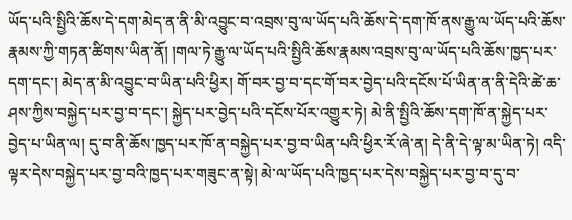ཡོད་པའི་སྤྱིའི་ཆོས་དེ་དག་མེད་ན་ནི་མི་འབྱུང་བ་འབྲས་བུ་ལ་ཡོད་པའི་ཆོས་དེ་དག་ཁོ་ནས་རྒྱུ་ལ་ཡོད་པའི་ཆོས་རྣམས་ཀྱི་གཏན་ཚིགས་ཡིན་ནོ། །གལ་ཏེ་རྒྱུ་ལ་ཡོད་པའི་སྤྱིའི་ཆོས་རྣམས་འབྲས་བུ་ལ་ཡོད་པའི་ཆོས་ཁྱད་པར་དག་དང་། མེད་ན་མི་འབྱུང་བ་ཡིན་པའི་ཕྱིར། གོ་བར་བྱ་བ་དང་གོ་བར་བྱེད་པའི་དངོས་པོ་ཡིན་ན་ནི་དེའི་ཚེ་ཆ་ཤས་ཀྱིས་བསྐྱེད་པར་བྱ་བ་དང་། སྐྱེད་པར་བྱེད་པའི་དངོས་པོར་འགྱུར་ཏེ། མེ་ནི་སྤྱིའི་ཆོས་དག་ཁོ་ན་སྐྱེད་པར་བྱེད་པ་ཡིན་ལ། དུ་བ་ནི་ཆོས་ཁྱད་པར་ཁོ་ན་བསྐྱེད་པར་བྱ་བ་ཡིན་པའི་ཕྱིར་རོ་ཞེ་ན། དེ་ནི་དེ་ལྟ་མ་ཡིན་ཏེ། འདི་ལྟར་དེས་བསྐྱེད་པར་བྱ་བའི་ཁྱད་པར་གཟུང་ན་སྟེ། མེ་ལ་ཡོད་པའི་ཁྱད་པར་དེས་བསྐྱེད་པར་བྱ་བ་དུ་བ་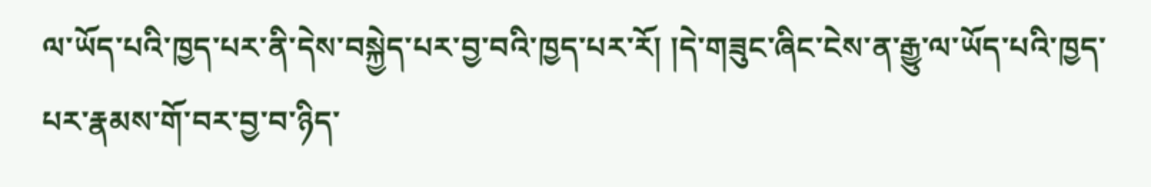ལ་ཡོད་པའི་ཁྱད་པར་ནི་དེས་བསྐྱེད་པར་བྱ་བའི་ཁྱད་པར་རོ། །དེ་གཟུང་ཞིང་ངེས་ན་རྒྱུ་ལ་ཡོད་པའི་ཁྱད་པར་རྣམས་གོ་བར་བྱ་བ་ཉིད་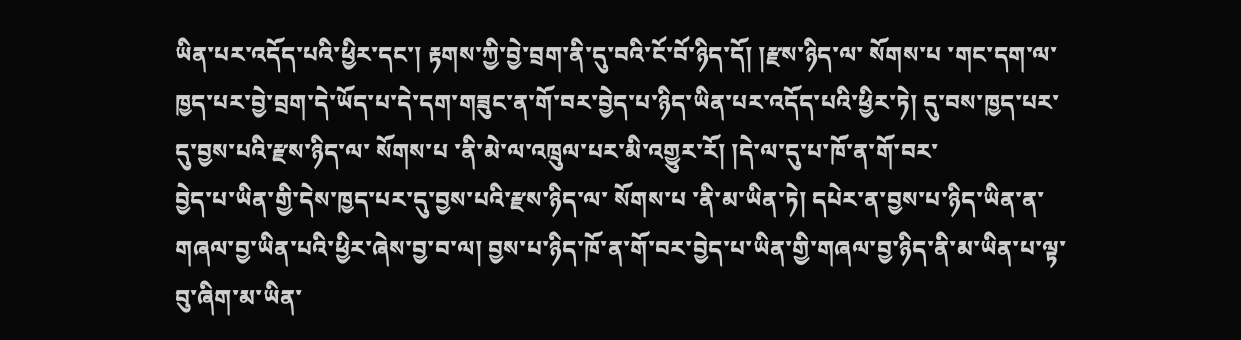ཡིན་པར་འདོད་པའི་ཕྱིར་དང་། རྟགས་ཀྱི་བྱེ་བྲག་ནི་དུ་བའི་ངོ་བོ་ཉིད་དོ། །རྫས་ཉིད་ལ་ སོགས་པ ་གང་དག་ལ་ཁྱད་པར་བྱེ་བྲག་དེ་ཡོད་པ་དེ་དག་གཟུང་ན་གོ་བར་བྱེད་པ་ཉིད་ཡིན་པར་འདོད་པའི་ཕྱིར་ཏེ། དུ་བས་ཁྱད་པར་དུ་བྱས་པའི་རྫས་ཉིད་ལ་ སོགས་པ ་ནི་མེ་ལ་འཁྲུལ་པར་མི་འགྱུར་རོ། །དེ་ལ་དུ་པ་ཁོ་ན་གོ་བར་
བྱེད་པ་ཡིན་གྱི་དེས་ཁྱད་པར་དུ་བྱས་པའི་རྫས་ཉིད་ལ་ སོགས་པ ་ནི་མ་ཡིན་ཏེ། དཔེར་ན་བྱས་པ་ཉིད་ཡིན་ན་གཞལ་བྱ་ཡིན་པའི་ཕྱིར་ཞེས་བྱ་བ་ལ། བྱས་པ་ཉིད་ཁོ་ན་གོ་བར་བྱེད་པ་ཡིན་གྱི་གཞལ་བྱ་ཉིད་ནི་མ་ཡིན་པ་ལྟ་བུ་ཞིག་མ་ཡིན་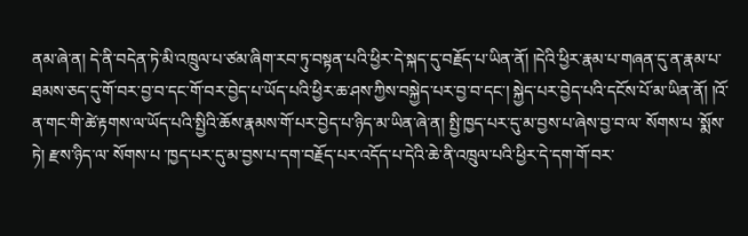ནམ་ཞེ་ན། དེ་ནི་བདེན་ཏེ་མི་འཁྲུལ་པ་ཙམ་ཞིག་རབ་ཏུ་བསྟན་པའི་ཕྱིར་དེ་སྐད་དུ་བརྗོད་པ་ཡིན་ནོ། །དེའི་ཕྱིར་རྣམ་པ་གཞན་དུ་ན་རྣམ་པ་ཐམས་ཅད་དུ་གོ་བར་བྱ་བ་དང་གོ་བར་བྱེད་པ་ཡོད་པའི་ཕྱིར་ཆ་ཤས་ཀྱིས་བསྐྱེད་པར་བྱ་བ་དང་། སྐྱེད་པར་བྱེད་པའི་དངོས་པོ་མ་ཡིན་ནོ། །འོ་ན་གང་གི་ཚེ་རྟགས་ལ་ཡོད་པའི་སྤྱིའི་ཆོས་རྣམས་གོ་པར་བྱེད་པ་ཉིད་མ་ཡིན་ཞེ་ན། སྤྱི་ཁྱད་པར་དུ་མ་བྱས་པ་ཞེས་བྱ་བ་ལ་ སོགས་པ ་སྨོས་ཏེ། རྫས་ཉིད་ལ་ སོགས་པ ་ཁྱད་པར་དུ་མ་བྱས་པ་དག་བརྗོད་པར་འདོད་པ་དེའི་ཆེ་ནི་འཁྲུལ་པའི་ཕྱིར་དེ་དག་གོ་བར་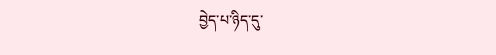བྱེད་པ་ཉིད་དུ་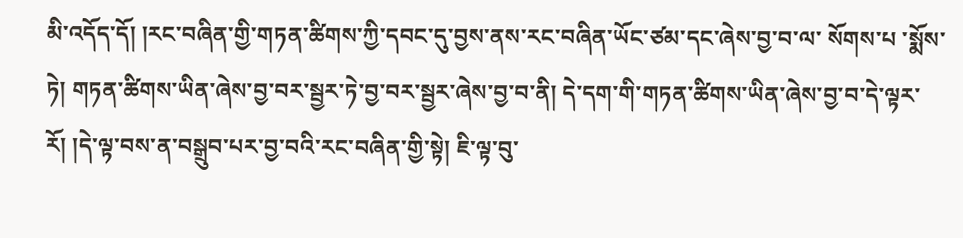མི་འདོད་དོ། །རང་བཞིན་གྱི་གཏན་ཚིགས་ཀྱི་དབང་དུ་བྱས་ནས་རང་བཞིན་ཡོང་ཙམ་དང་ཞེས་བྱ་བ་ལ་ སོགས་པ ་སྨོས་ཏེ། གཏན་ཚིགས་ཡིན་ཞེས་བྱ་བར་སྦྱར་ཏེ་བྱ་བར་སྦྱར་ཞེས་བྱ་བ་ནི། དེ་དག་གི་གཏན་ཚིགས་ཡིན་ཞེས་བྱ་བ་དེ་ལྟར་རོ། །དེ་ལྟ་བས་ན་བསྒྲུབ་པར་བྱ་བའི་རང་བཞིན་གྱི་སྟེ། ཇི་ལྟ་བུ་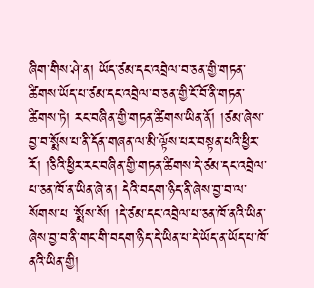ཞིག་གིས་ཤེ་ན། ཡོད་ཙམ་དང་འབྲེལ་བ་ཅན་གྱི་གཏན་ཚིགས་ཡོད་པ་ཙམ་དང་འབྲེལ་བ་ཅན་གྱི་ངོ་བོ་ནི་གཏན་ཚིགས་ཏེ། རང་བཞིན་གྱི་གཏན་ཚིགས་ཡིན་ནོ། །ཙམ་ཞེས་བྱ་བ་སྨོས་པ་ནི་དོན་གཞན་ལ་མི་ལྟོས་པར་བསྟན་པའི་ཕྱིར་རོ། །ཅིའི་ཕྱིར་རང་བཞིན་གྱི་གཏན་ཚིགས་དེ་ཙམ་དང་འབྲེལ་པ་ཅན་ཁོ་ན་ཡིན་ཞེ་ན། དེའི་བདག་ཉིད་ནི་ཞེས་བྱ་བ་ལ་ སོགས་པ ་སྨོས་སོ། །དེ་ཙམ་དང་འབྲེལ་པ་ཅན་ཁོ་ནའི་ཡིན་ཞེས་བྱ་བ་ནི་གང་གི་བདག་ཉིད་དེ་ཡིན་པ་དེ་ཡོད་ན་ཡོད་པ་ཁོ་ནའི་ཡིན་གྱི།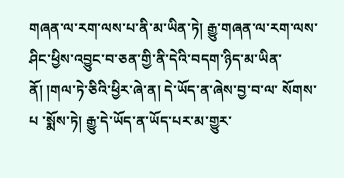གཞན་ལ་རག་ལས་པ་ནི་མ་ཡིན་ཏེ། རྒྱུ་གཞན་ལ་རག་ལས་ཤིང་ཕྱིས་འབྱུང་བ་ཅན་གྱི་ནི་དེའི་བདག་ཉིད་མ་ཡིན་ནོ། །གལ་ཏེ་ཅིའི་ཕྱིར་ཞེ་ན། དེ་ཡོད་ན་ཞེས་བྱ་བ་ལ་ སོགས་པ ་སྨོས་ཏེ། རྒྱུ་དེ་ཡོད་ན་ཡོད་པར་མ་གྱུར་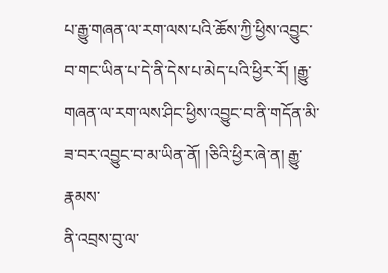པ་རྒྱུ་གཞན་ལ་རག་ལས་པའི་ཆོས་ཀྱི་ཕྱིས་འབྱུང་བ་གང་ཡིན་པ་དེ་ནི་དེས་པ་མེད་པའི་ཕྱིར་རོ། །རྒྱུ་གཞན་ལ་རག་ལས་ཤིང་ཕྱིས་འབྱུང་བ་ནི་གདོན་མི་ཟ་བར་འབྱུང་བ་མ་ཡིན་ནོ། །ཅིའི་ཕྱིར་ཞེ་ན། རྒྱུ་རྣམས་
ནི་འབྲས་བུ་ལ་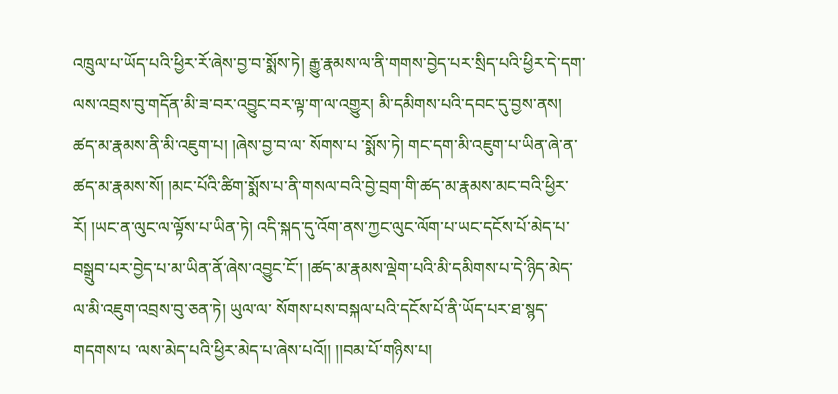འཁྲུལ་པ་ཡོད་པའི་ཕྱིར་རོ་ཞེས་བྱ་བ་སྨོས་ཏེ། རྒྱུ་རྣམས་ལ་ནི་གགས་བྱེད་པར་སྲིད་པའི་ཕྱིར་དེ་དག་ལས་འབྲས་བུ་གདོན་མི་ཟ་བར་འབྱུང་བར་ལྟ་ག་ལ་འགྱུར། མི་དམིགས་པའི་དབང་དུ་བྱས་ནས། ཚད་མ་རྣམས་ནི་མི་འཇུག་པ། །ཞེས་བྱ་བ་ལ་ སོགས་པ ་སྨོས་ཏེ། གང་དག་མི་འཇུག་པ་ཡིན་ཞེ་ན་ཚད་མ་རྣམས་སོ། །མང་པོའི་ཚིག་སྨོས་པ་ནི་གསལ་བའི་བྱེ་བྲག་གི་ཚད་མ་རྣམས་མང་བའི་ཕྱིར་རོ། །ཡང་ན་ལུང་ལ་ལྟོས་པ་ཡིན་ཏེ། འདི་སྐད་དུ་འོག་ནས་ཀྱང་ལུང་ལོག་པ་ཡང་དངོས་པོ་མེད་པ་བསྒྲུབ་པར་བྱེད་པ་མ་ཡིན་ནོ་ཞེས་འབྱུང་ངོ་། །ཚད་མ་རྣམས་ལྡེག་པའི་མི་དམིགས་པ་དེ་ཉིད་མེད་ལ་མི་འཇུག་འབྲས་བུ་ཅན་ཏེ། ཡུལ་ལ་ སོགས་པས་བསྐལ་པའི་དངོས་པོ་ནི་ཡོད་པར་ཐ་སྙད་གདགས་པ ་ལས་མེད་པའི་ཕྱིར་མེད་པ་ཞེས་པའོ།། །།བམ་པོ་གཉིས་པ།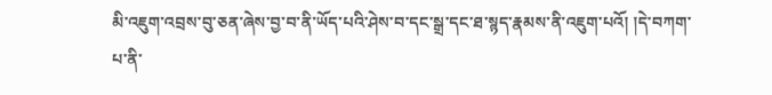མི་འཇུག་འབྲས་བུ་ཅན་ཞེས་བྱ་བ་ནི་ཡོད་པའི་ཤེས་བ་དང་སྒྲ་དང་ཐ་སྙད་རྣམས་ནི་འཇུག་པའོ། །དེ་བཀག་པ་ནི་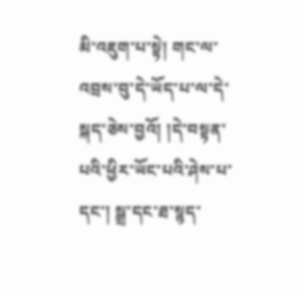མི་འཇུག་པ་སྟེ། གང་ལ་འབྲས་བུ་དེ་ཡོད་པ་ལ་དེ་སྐད་ཅེས་བྱའོ། །དེ་བསྟན་པའི་ཕྱིར་ཡོང་པའི་ཤེས་པ་དང་། སྒྲ་དང་ཐ་སྙད་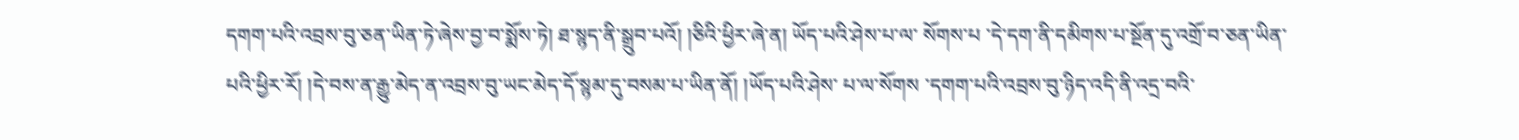དགག་པའི་འབྲས་བུ་ཅན་ཡིན་ཏེ་ཞེས་བྱ་བ་སྨོས་ཏེ། ཐ་སྙད་ནི་སྒྲུབ་པའོ། །ཅིའི་ཕྱིར་ཞེ་ན། ཡོད་པའི་ཤེས་པ་ལ་ སོགས་པ ་དེ་དག་ནི་དམིགས་པ་སྔོན་དུ་འགྲོ་བ་ཅན་ཡིན་པའི་ཕྱིར་རོ། །དེ་བས་ན་རྒྱུ་མེད་ན་འབྲས་བུ་ཡང་མེད་དོ་སྙམ་དུ་བསམ་པ་ཡིན་ནོ། །ཡོད་པའི་ཤེས་ པ་ལ་སོགས ་དགག་པའི་འབྲས་བུ་ཉིད་འདི་ནི་འདྲ་བའི་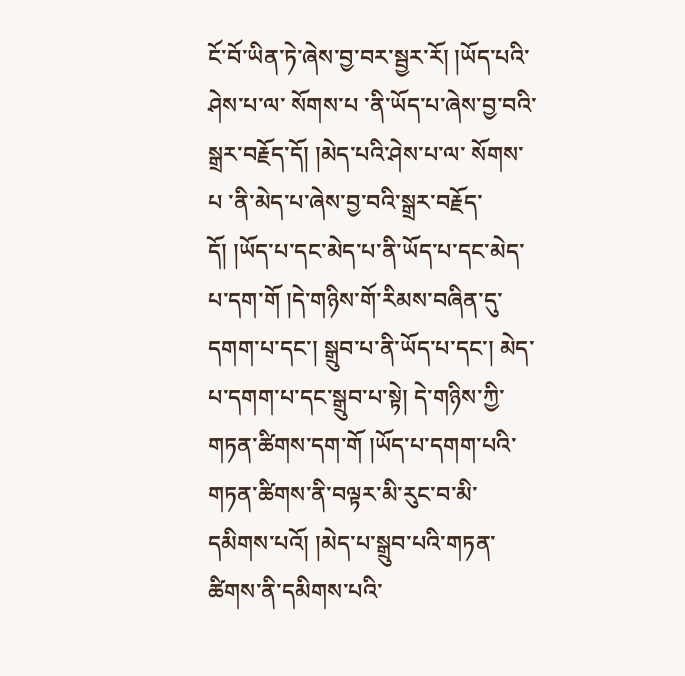ངོ་བོ་ཡིན་ཏེ་ཞེས་བྱ་བར་སྦྱར་རོ། །ཡོད་པའི་ཤེས་པ་ལ་ སོགས་པ ་ནི་ཡོད་པ་ཞེས་བྱ་བའི་སྒྲར་བརྗོད་དོ། །མེད་པའི་ཤེས་པ་ལ་ སོགས་པ ་ནི་མེད་པ་ཞེས་བྱ་བའི་སྒྲར་བརྗོད་དོ། །ཡོད་པ་དང་མེད་པ་ནི་ཡོད་པ་དང་མེད་པ་དག་གོ །དེ་གཉིས་གོ་རིམས་བཞིན་དུ་དགག་པ་དང་། སྒྲུབ་པ་ནི་ཡོད་པ་དང་། མེད་པ་དགག་པ་དང་སྒྲུབ་པ་སྟེ། དེ་གཉིས་ཀྱི་གཏན་ཚིགས་དག་གོ །ཡོད་པ་དགག་པའི་གཏན་ཚིགས་ནི་བལྟར་མི་རུང་བ་མི་དམིགས་པའོ། །མེད་པ་སྒྲུབ་པའི་གཏན་ཚིགས་ནི་དམིགས་པའི་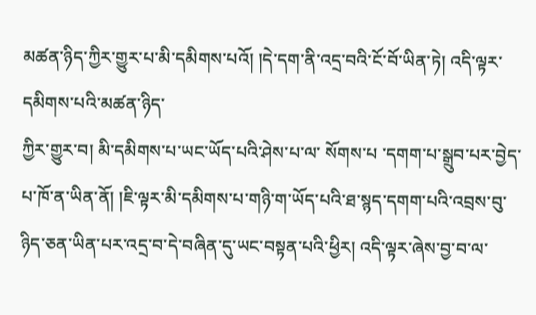མཚན་ཉིད་ཀྱིར་གྱུར་པ་མི་དམིགས་པའོ། །དེ་དག་ནི་འདྲ་བའི་ངོ་བོ་ཡིན་ཏེ། འདི་ལྟར་དམིགས་པའི་མཚན་ཉིད་
ཀྱིར་གྱུར་བ། མི་དམིགས་པ་ཡང་ཡོད་པའི་ཤེས་པ་ལ་ སོགས་པ ་དགག་པ་སྒྲུབ་པར་བྱེད་པ་ཁོ་ན་ཡིན་ནོ། །ཇི་ལྟར་མི་དམིགས་པ་གཉི་ག་ཡོད་པའི་ཐ་སྙད་དགག་པའི་འབྲས་བུ་ཉིད་ཅན་ཡིན་པར་འདྲ་བ་དེ་བཞིན་དུ་ཡང་བསྟན་པའི་ཕྱིར། འདི་ལྟར་ཞེས་བྱ་བ་ལ་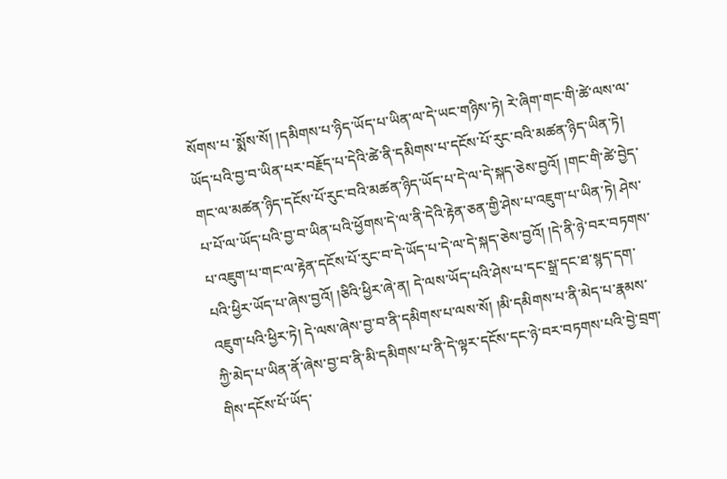སོགས་པ ་སྨོས་སོ། །དམིགས་པ་ཉིད་ཡོད་པ་ཡིན་ལ་དེ་ཡང་གཉིས་ཏེ། རེ་ཞིག་གང་གི་ཚེ་ལས་ལ་ཡོད་པའི་བྱ་བ་ཡིན་པར་བརྗོད་པ་དེའི་ཚེ་ནི་དམིགས་པ་དངོས་པོ་རུང་བའི་མཚན་ཉིད་ཡིན་ཏེ། གང་ལ་མཚན་ཉིད་དངོས་པོ་རུང་བའི་མཚན་ཉིད་ཡོད་པ་དེ་ལ་དེ་སྐད་ཅེས་བྱའོ། །གང་གི་ཚེ་བྱེད་པ་པོ་ལ་ཡོད་པའི་བྱ་བ་ཡིན་པའི་ཕྱོགས་དེ་ལ་ནི་དེའི་རྟེན་ཅན་གྱི་ཤེས་པ་འཇུག་པ་ཡིན་ཏེ། ཤེས་པ་འཇུག་པ་གང་ལ་རྟེན་དངོས་པོ་རུང་བ་དེ་ཡོད་པ་དེ་ལ་དེ་སྐད་ཅེས་བྱའོ། །དེ་ནི་ཉེ་བར་བཏགས་པའི་ཕྱིར་ཡོད་པ་ཞེས་བྱའོ། །ཅིའི་ཕྱིར་ཞེ་ན། དེ་ལས་ཡོད་པའི་ཤེས་པ་དང་སྒྲ་དང་ཐ་སྙད་དག་འཇུག་པའི་ཕྱིར་ཏེ། དེ་ལས་ཞེས་བྱ་བ་ནི་དམིགས་པ་ལས་སོ། །མི་དམིགས་པ་ནི་མེད་པ་རྣམས་ཀྱི་མེད་པ་ཡིན་ནོ་ཞེས་བྱ་བ་ནི་མི་དམིགས་པ་ནི་དེ་ལྟར་དངོས་དང་ཉེ་བར་བཏགས་པའི་བྱེ་བྲག་གིས་དངོས་པོ་ཡོད་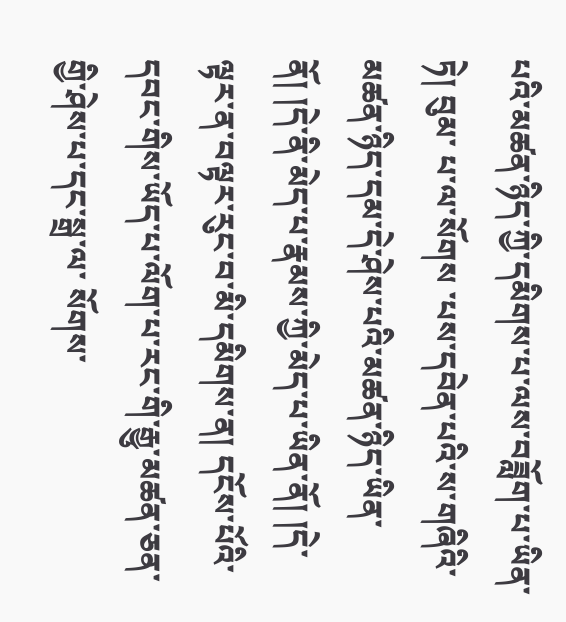པའི་མཚན་ཉིད་ཀྱི་དམིགས་པ་ལས་བཟློག་པ་ཡིན་ཏེ། བུམ་ པ་ལ་སོགས ་པས་དབེན་པའི་ས་གཞིའི་མཚན་ཉིད་དམ་དེ་ཤེས་པའི་མཚན་ཉིད་ཡིན་ནོ། །དེ་ནི་མེད་པ་རྣམས་ཀྱི་མེད་པ་ཡིན་ནོ། །དེ་ལྟར་ན་བལྟར་རུང་བ་མི་དམིགས་ན། དངོས་པོའི་དབང་གིས་ཡོད་པ་ལོག་པ་རང་གི་རྒྱུ་མཚན་ཅན་གྱི་ཤེས་པ་དང་སྒྲ་ལ་ སོགས་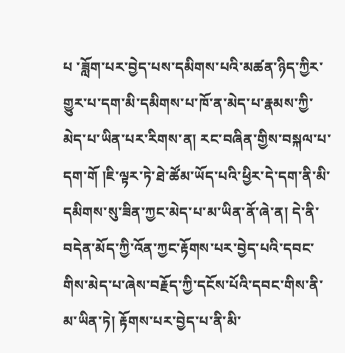པ ་ཟློག་པར་བྱེད་པས་དམིགས་པའི་མཚན་ཉིད་ཀྱིར་གྱུར་པ་དག་མི་དམིགས་པ་ཁོ་ན་མེད་པ་རྣམས་ཀྱི་མེད་པ་ཡིན་པར་རིགས་ན། རང་བཞིན་གྱིས་བསྐལ་པ་དག་གོ །ཇི་ལྟར་ཏེ་ཐེ་ཚོམ་ཡོད་པའི་ཕྱིར་དེ་དག་ནི་མི་དམིགས་སུ་ཟིན་ཀྱང་མེད་པ་མ་ཡིན་ནོ་ཞེ་ན། དེ་ནི་བདེན་མོད་ཀྱི་འོན་ཀྱང་རྟོགས་པར་བྱེད་པའི་དབང་གིས་མེད་པ་ཞེས་བརྗོད་ཀྱི་དངོས་པོའི་དབང་གིས་ནི་མ་ཡིན་ཏེ། རྟོགས་པར་བྱེད་པ་ནི་མི་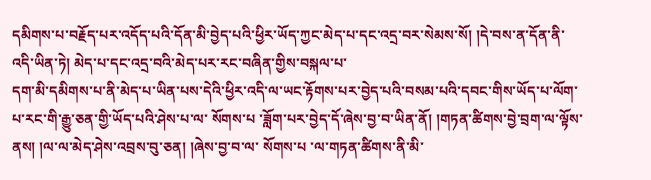དམིགས་པ་བརྗོད་པར་འདོད་པའི་དོན་མི་བྱེད་པའི་ཕྱིར་ཡོད་ཀྱང་མེད་པ་དང་འདྲ་བར་སེམས་སོ། །དེ་བས་ན་དོན་ནི་འདི་ཡིན་ཏེ། མེད་པ་དང་འདྲ་བའི་མེད་པར་རང་བཞིན་གྱིས་བསྐལ་པ་
དག་མི་དམིགས་པ་ནི་མེད་པ་ཡིན་པས་དེའི་ཕྱིར་འདི་ལ་ཡང་རྟོགས་པར་བྱེད་པའི་བསམ་པའི་དབང་གིས་ཡོད་པ་ལོག་པ་རང་གི་རྒྱུ་ཅན་གྱི་ཡོད་པའི་ཤེས་པ་ལ་ སོགས་པ ་ཟློག་པར་བྱེད་དོ་ཞེས་བྱ་བ་ཡིན་ནོ། །གཏན་ཚིགས་བྱེ་བྲག་ལ་ལྟོས་ནས། །ལ་ལ་མེད་ཤེས་འབྲས་བུ་ཅན། །ཞེས་བྱ་བ་ལ་ སོགས་པ ་ལ་གཏན་ཚིགས་ནི་མི་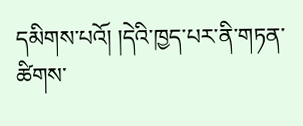དམིགས་པའོ། །དེའི་ཁྱད་པར་ནི་གཏན་ཚིགས་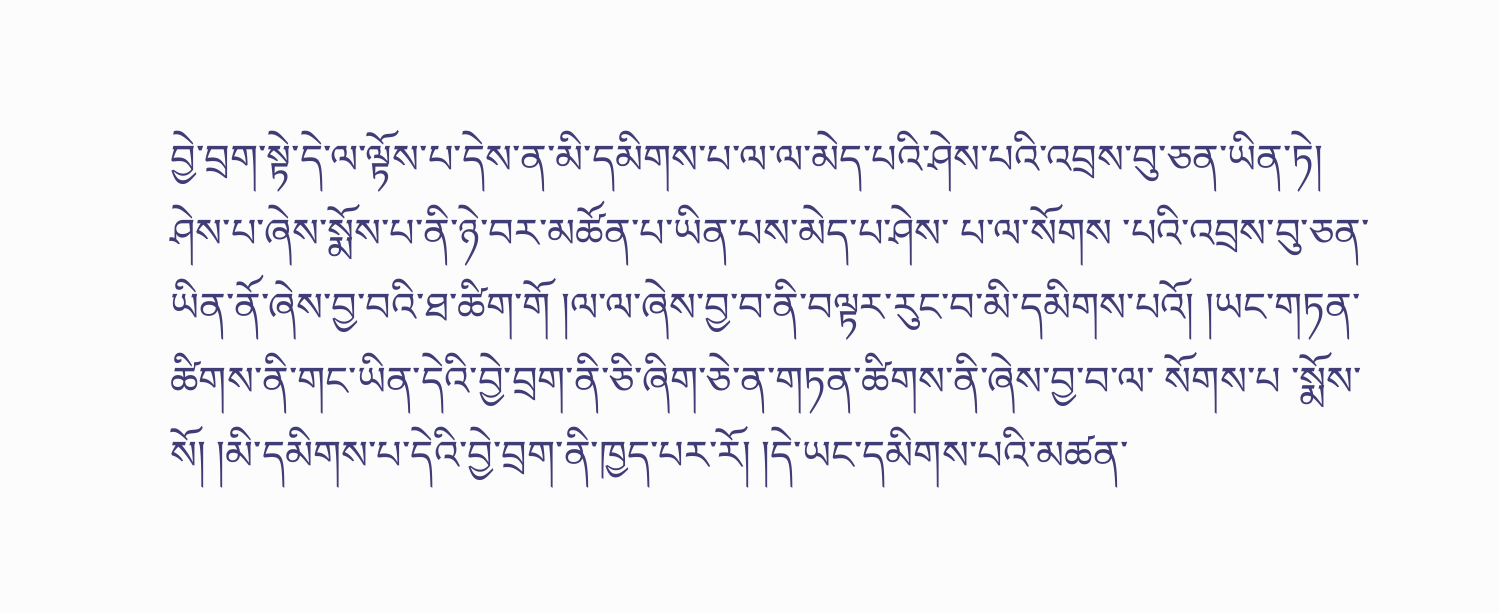བྱེ་བྲག་སྟེ་དེ་ལ་ལྟོས་པ་དེས་ན་མི་དམིགས་པ་ལ་ལ་མེད་པའི་ཤེས་པའི་འབྲས་བུ་ཅན་ཡིན་ཏེ། ཤེས་པ་ཞེས་སྨོས་པ་ནི་ཉེ་བར་མཚོན་པ་ཡིན་པས་མེད་པ་ཤེས་ པ་ལ་སོགས ་པའི་འབྲས་བུ་ཅན་ཡིན་ནོ་ཞེས་བྱ་བའི་ཐ་ཚིག་གོ །ལ་ལ་ཞེས་བྱ་བ་ནི་བལྟར་རུང་བ་མི་དམིགས་པའོ། །ཡང་གཏན་ཚིགས་ནི་གང་ཡིན་དེའི་བྱེ་བྲག་ནི་ཅི་ཞིག་ཅེ་ན་གཏན་ཚིགས་ནི་ཞེས་བྱ་བ་ལ་ སོགས་པ ་སྨོས་སོ། །མི་དམིགས་པ་དེའི་བྱེ་བྲག་ནི་ཁྱད་པར་རོ། །དེ་ཡང་དམིགས་པའི་མཚན་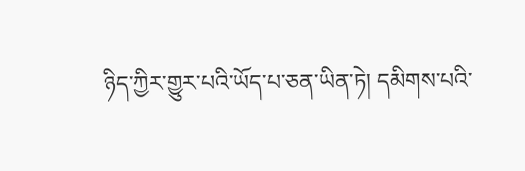ཉིད་ཀྱིར་གྱུར་པའི་ཡོད་པ་ཅན་ཡིན་ཏེ། དམིགས་པའི་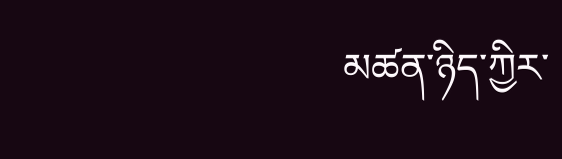མཚན་ཉིད་ཀྱིར་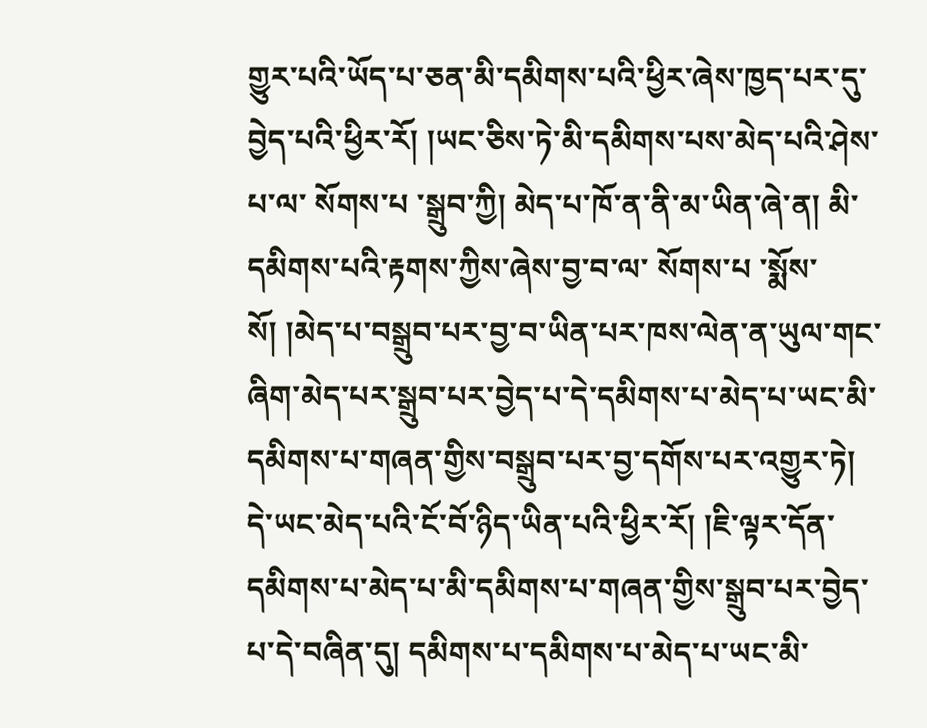གྱུར་པའི་ཡོད་པ་ཅན་མི་དམིགས་པའི་ཕྱིར་ཞེས་ཁྱད་པར་དུ་བྱེད་པའི་ཕྱིར་རོ། །ཡང་ཅིས་ཏེ་མི་དམིགས་པས་མེད་པའི་ཤེས་པ་ལ་ སོགས་པ ་སྒྲུབ་ཀྱི། མེད་པ་ཁོ་ན་ནི་མ་ཡིན་ཞེ་ན། མི་དམིགས་པའི་རྟགས་ཀྱིས་ཞེས་བྱ་བ་ལ་ སོགས་པ ་སྨོས་སོ། །མེད་པ་བསྒྲུབ་པར་བྱ་བ་ཡིན་པར་ཁས་ལེན་ན་ཡུལ་གང་ཞིག་མེད་པར་སྒྲུབ་པར་བྱེད་པ་དེ་དམིགས་པ་མེད་པ་ཡང་མི་དམིགས་པ་གཞན་གྱིས་བསྒྲུབ་པར་བྱ་དགོས་པར་འགྱུར་ཏེ། དེ་ཡང་མེད་པའི་ངོ་བོ་ཉིད་ཡིན་པའི་ཕྱིར་རོ། །ཇི་ལྟར་དོན་དམིགས་པ་མེད་པ་མི་དམིགས་པ་གཞན་གྱིས་སྒྲུབ་པར་བྱེད་པ་དེ་བཞིན་དུ། དམིགས་པ་དམིགས་པ་མེད་པ་ཡང་མི་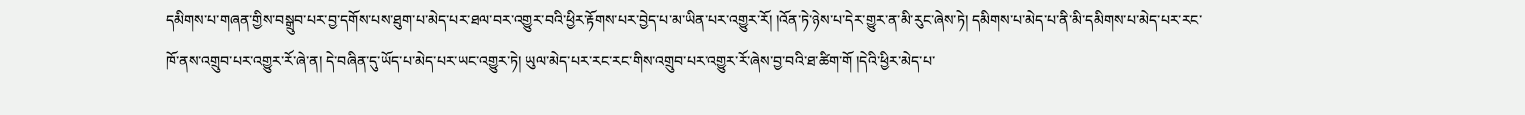དམིགས་པ་གཞན་གྱིས་བསྒྲུབ་པར་བྱ་དགོས་པས་ཐུག་པ་མེད་པར་ཐལ་བར་འགྱུར་བའི་ཕྱིར་རྟོགས་པར་བྱེད་པ་མ་ཡིན་པར་འགྱུར་རོ། །འོན་ཏེ་ཉེས་པ་དེར་གྱུར་ན་མི་རུང་ཞེས་ཏེ། དམིགས་པ་མེད་པ་ནི་མི་དམིགས་པ་མེད་པར་རང་ཁོ་ནས་འགྲུབ་པར་འགྱུར་རོ་ཞེ་ན། དེ་བཞིན་དུ་ཡོད་པ་མེད་པར་ཡང་འགྱུར་ཏེ། ཡུལ་མེད་པར་རང་རང་གིས་འགྲུབ་པར་འགྱུར་རོ་ཞེས་བྱ་བའི་ཐ་ཚིག་གོ །དེའི་ཕྱིར་མེད་པ་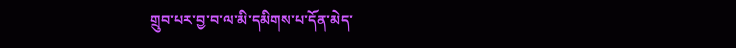གྲུབ་པར་བྱ་བ་ལ་མི་དམིགས་པ་དོན་མེད་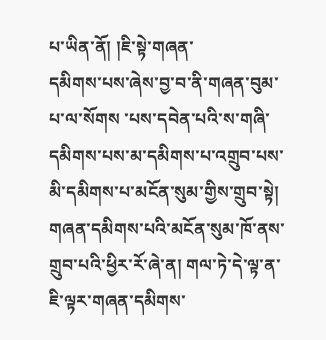པ་ཡིན་ནོ། །ཇི་སྟེ་གཞན་
དམིགས་པས་ཞེས་བྱ་བ་ནི་གཞན་བུམ་ པ་ལ་སོགས ་པས་དབེན་པའི་ས་གཞི་དམིགས་པས་མ་དམིགས་པ་འགྲུབ་པས་མི་དམིགས་པ་མངོན་སུམ་གྱིས་གྲུབ་སྟེ། གཞན་དམིགས་པའི་མངོན་སུམ་ཁོ་ནས་གྲུབ་པའི་ཕྱིར་རོ་ཞེ་ན། གལ་ཏེ་དེ་ལྟ་ན་ཇི་ལྟར་གཞན་དམིགས་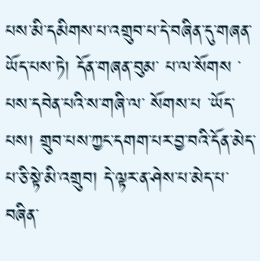པས་མི་དམིགས་པ་འགྲུབ་པ་དེ་བཞིན་དུ་གཞན་ཡོད་པས་ཏེ། དོན་གཞན་བུམ་ པ་ལ་སོགས ་པས་དབེན་པའི་ས་གཞི་ལ་ སོགས་པ ་ཡོད་པས། གྲུབ་པས་ཀྱང་དགག་པར་བྱ་བའི་དོན་མེད་པ་ཅི་སྟེ་མི་འགྲུབ། དེ་ལྟར་ན་ཤེས་པ་མེད་པ་བཞིན་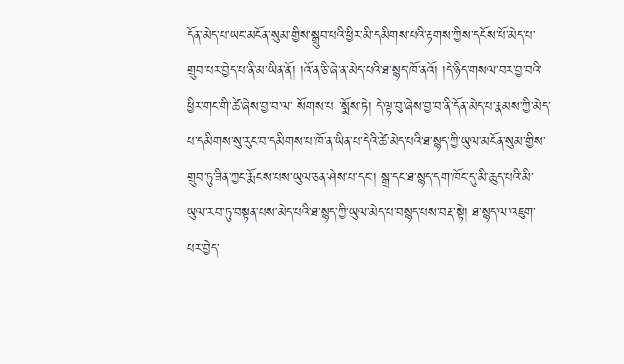དོན་མེད་པ་ཡང་མངོན་སུམ་གྱིས་སྒྲུབ་པའི་ཕྱིར་མི་དམིགས་པའི་རྟགས་ཀྱིས་དངོས་པོ་མེད་པ་གྲུབ་པར་བྱེད་པ་ནི་མ་ཡིན་ནོ། །འོ་ན་ཅི་ཞེ་ན་མེད་པའི་ཐ་སྙད་ཁོ་ནའོ། །དེ་ཉིད་གསལ་བར་བྱ་བའི་ཕྱིར་གང་གི་ཚེ་ཞེས་བྱ་བ་ལ་ སོགས་པ ་སྨོས་ཏེ། དེ་ལྟ་བུ་ཞེས་བྱ་བ་ནི་དོན་མེད་པ་རྣམས་ཀྱི་མེད་པ་དམིགས་སུ་རུང་བ་དམིགས་པ་ཁོ་ན་ཡིན་པ་དེའི་ཚེ་མེད་པའི་ཐ་སྙད་ཀྱི་ཡུལ་མངོན་སུམ་གྱིས་གྲུབ་ཏུ་ཟིན་ཀྱང་རྨོངས་པས་ཡུལ་ཅན་ཤེས་པ་དང་། སྒྲ་དང་ཐ་སྙད་དག་ཁོང་དུ་མི་ཆུད་པའི་མི་ཡུལ་རབ་ཏུ་བསྟན་པས་མེད་པའི་ཐ་སྙད་ཀྱི་ཡུལ་མེད་པ་བསྙད་པས་བརྡ་སྟེ། ཐ་སྙད་ལ་འཇུག་པར་བྱེད་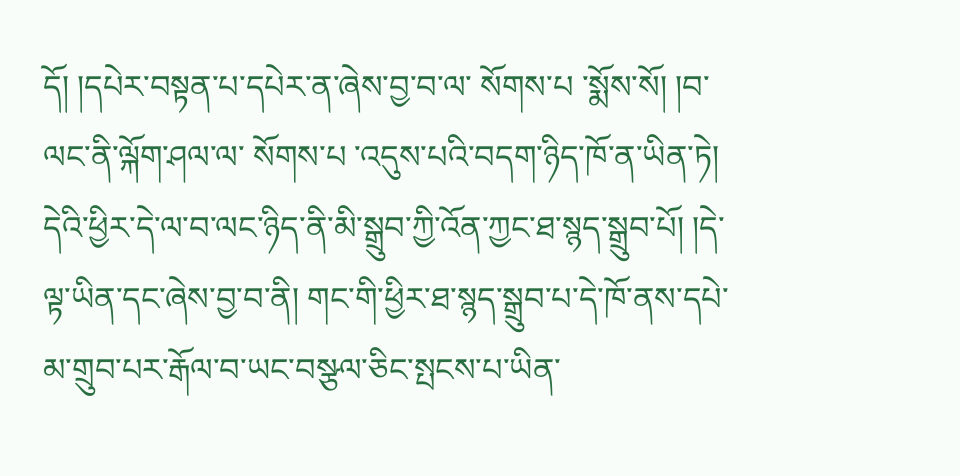དོ། །དཔེར་བསྟན་པ་དཔེར་ན་ཞེས་བྱ་བ་ལ་ སོགས་པ ་སྨོས་སོ། །བ་ལང་ནི་ལྐོག་ཤལ་ལ་ སོགས་པ ་འདུས་པའི་བདག་ཉིད་ཁོ་ན་ཡིན་ཏེ། དེའི་ཕྱིར་དེ་ལ་བ་ལང་ཉིད་ནི་མི་སྒྲུབ་ཀྱི་འོན་ཀྱང་ཐ་སྙད་སྒྲུབ་པོ། །དེ་ལྟ་ཡིན་དང་ཞེས་བྱ་བ་ནི། གང་གི་ཕྱིར་ཐ་སྙད་སྒྲུབ་པ་དེ་ཁོ་ནས་དཔེ་མ་གྲུབ་པར་རྒོལ་བ་ཡང་བསྩལ་ཅིང་སྤངས་པ་ཡིན་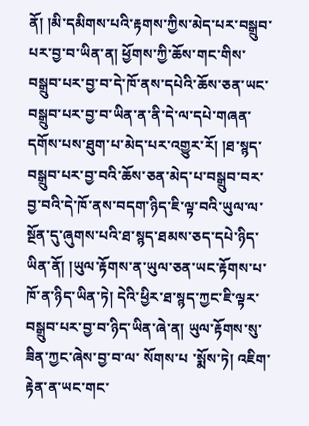ནོ། །མི་དམིགས་པའི་རྟགས་ཀྱིས་མེད་པར་བསྒྲུབ་པར་བྱ་བ་ཡིན་ན། ཕྱོགས་ཀྱི་ཆོས་གང་གིས་བསྒྲུབ་པར་བྱ་བ་དེ་ཁོ་ནས་དཔེའི་ཆོས་ཅན་ཡང་བསྒྲུབ་པར་བྱ་བ་ཡིན་ན་ནི་དེ་ལ་དཔེ་གཞན་དགོས་པས་ཐུག་པ་མེད་པར་འགྱུར་རོ། །ཐ་སྙད་བསྒྲུབ་པར་བྱ་བའི་ཆོས་ཅན་མེད་པ་བསྒྲུབ་བར་བྱ་བའི་དེ་ཁོ་ནས་བདག་ཉིད་ཇི་ལྟ་བའི་ཡུལ་ལ་སྔོན་དུ་ཞུགས་པའི་ཐ་སྙད་ཐམས་ཅད་དཔེ་ཉིད་ཡིན་ནོ། །ཡུལ་རྟོགས་ན་ཡུལ་ཅན་ཡང་རྟོགས་པ་ཁོ་ན་ཉིད་ཡིན་ཏེ། དེའི་ཕྱིར་ཐ་སྙད་ཀྱང་ཇི་ལྟར་བསྒྲུབ་པར་བྱ་བ་ཉིད་ཡིན་ཞེ་ན། ཡུལ་རྟོགས་སུ་ཟིན་ཀྱང་ཞེས་བྱ་བ་ལ་ སོགས་པ ་སྨོས་ཏེ། འཇིག་རྟེན་ན་ཡང་གང་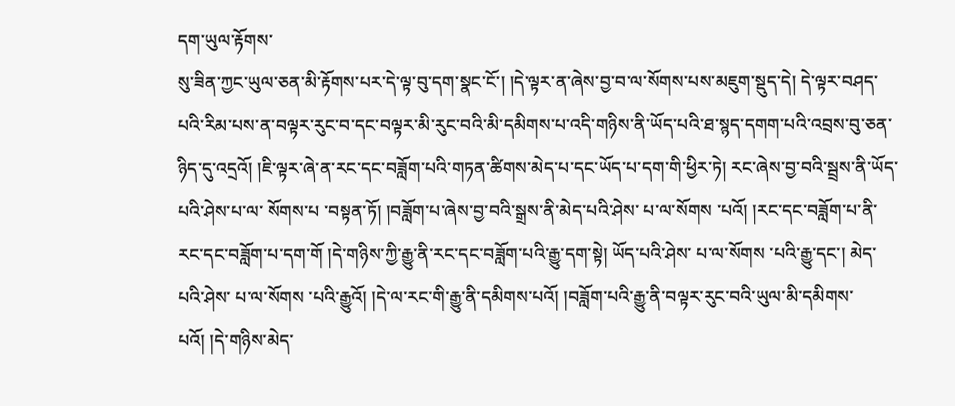དག་ཡུལ་རྟོགས་
སུ་ཟིན་ཀྱང་ཡུལ་ཅན་མི་རྟོགས་པར་དེ་ལྟ་བུ་དག་སྣང་ངོ་། །དེ་ལྟར་ན་ཞེས་བྱ་བ་ལ་སོགས་པས་མཇུག་སྡུད་དེ། དེ་ལྟར་བཤད་པའི་རིམ་པས་ན་བལྟར་རུང་བ་དང་བལྟར་མི་རུང་བའི་མི་དམིགས་པ་འདི་གཉིས་ནི་ཡོད་པའི་ཐ་སྙད་དགག་པའི་འབྲས་བུ་ཅན་ཉིད་དུ་འདྲའོ། །ཇི་ལྟར་ཞེ་ན་རང་དང་བཟློག་པའི་གཏན་ཚིགས་མེད་པ་དང་ཡོད་པ་དག་གི་ཕྱིར་ཏེ། རང་ཞེས་བྱ་བའི་སྦྲས་ནི་ཡོད་པའི་ཤེས་པ་ལ་ སོགས་པ ་བསྟན་ཏོ། །བཟློག་པ་ཞེས་བྱ་བའི་སྒྲས་ནི་མེད་པའི་ཤེས་ པ་ལ་སོགས ་པའོ། །རང་དང་བཟློག་པ་ནི་རང་དང་བཟློག་པ་དག་གོ །དེ་གཉིས་ཀྱི་རྒྱུ་ནི་རང་དང་བཟློག་པའི་རྒྱུ་དག་སྟེ། ཡོད་པའི་ཤེས་ པ་ལ་སོགས ་པའི་རྒྱུ་དང་། མེད་པའི་ཤེས་ པ་ལ་སོགས ་པའི་རྒྱུའོ། །དེ་ལ་རང་གི་རྒྱུ་ནི་དམིགས་པའོ། །བཟློག་པའི་རྒྱུ་ནི་བལྟར་རུང་བའི་ཡུལ་མི་དམིགས་པའོ། །དེ་གཉིས་མེད་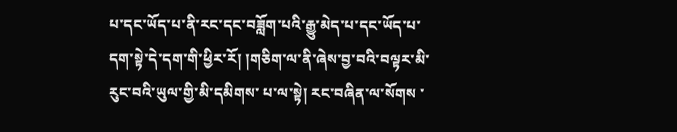པ་དང་ཡོད་པ་ནི་རང་དང་བཟློག་པའི་རྒྱུ་མེད་པ་དང་ཡོད་པ་དག་སྟེ་དེ་དག་གི་ཕྱིར་རོ། །གཅིག་ལ་ནི་ཞེས་བྱ་བའི་བལྟར་མི་རུང་བའི་ཡུལ་གྱི་མི་དམིགས་ པ་ལ་སྟེ། རང་བཞིན་ལ་སོགས ་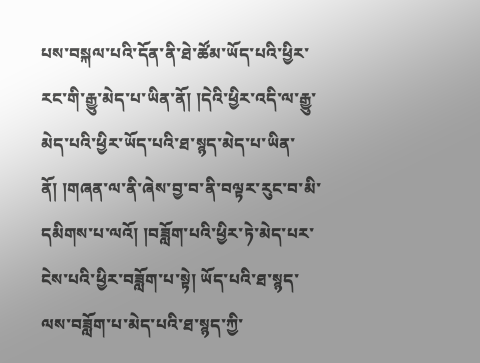པས་བསྐལ་པའི་དོན་ནི་ཐེ་ཚོམ་ཡོད་པའི་ཕྱིར་རང་གི་རྒྱུ་མེད་པ་ཡིན་ནོ། །དེའི་ཕྱིར་འདི་ལ་རྒྱུ་མེད་པའི་ཕྱིར་ཡོད་པའི་ཐ་སྙད་མེད་པ་ཡིན་ནོ། །གཞན་ལ་ནི་ཞེས་བྱ་བ་ནི་བལྟར་རུང་བ་མི་དམིགས་པ་ལའོ། །བཟློག་པའི་ཕྱིར་ཏེ་མེད་པར་ངེས་པའི་ཕྱིར་བཟློག་པ་སྟེ། ཡོད་པའི་ཐ་སྙད་ལས་བཟློག་པ་མེད་པའི་ཐ་སྙད་ཀྱི་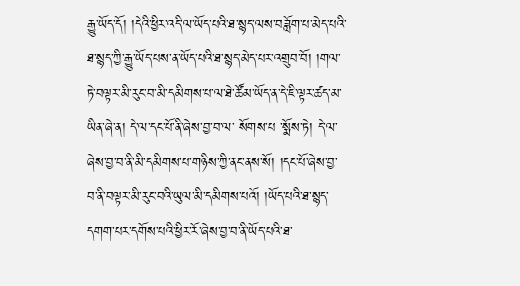རྒྱུ་ཡོད་དོ། །དེའི་ཕྱིར་འདི་ལ་ཡོད་པའི་ཐ་སྙད་ལས་བཟློག་པ་མེད་པའི་ཐ་སྙད་ཀྱི་རྒྱུ་ཡོད་པས་ན་ཡོད་པའི་ཐ་སྙད་མེད་པར་འགྲུབ་བོ། །གལ་ཏེ་བལྟར་མི་རུང་བ་མི་དམིགས་པ་ལ་ཐེ་ཚོམ་ཡོད་ན་དེ་ཇི་ལྟར་ཚད་མ་ཡིན་ཞེ་ན། དེ་ལ་དང་པོ་ནི་ཞེས་བྱ་བ་ལ་ སོགས་པ ་སྨོས་ཏེ། དེ་ལ་ཞེས་བྱ་བ་ནི་མི་དམིགས་པ་གཉིས་ཀྱི་ནང་ནས་སོ། །དང་པོ་ཞེས་བྱ་བ་ནི་བལྟར་མི་རུང་བའི་ཡུལ་མི་དམིགས་པའོ། །ཡོད་པའི་ཐ་སྙད་དགག་པར་དགོས་པའི་ཕྱིར་རོ་ཞེས་བྱ་བ་ནི་ཡོད་པའི་ཐ་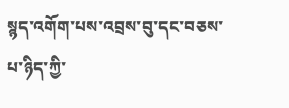སྙད་འགོག་པས་འབྲས་བུ་དང་བཅས་པ་ཉིད་ཀྱི་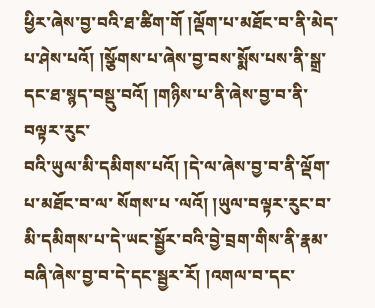ཕྱིར་ཞེས་བྱ་བའི་ཐ་ཚིག་གོ །ལྡོག་པ་མཐོང་བ་ནི་མེད་པ་ཤེས་པའོ། །སྩོགས་པ་ཞེས་བྱ་བས་སྨོས་པས་ནི་སྒྲ་དང་ཐ་སྙད་བསྡུ་བའོ། །གཉིས་པ་ནི་ཞེས་བྱ་བ་ནི་བལྟར་རུང་
བའི་ཡུལ་མི་དམིགས་པའོ། །དེ་ལ་ཞེས་བྱ་བ་ནི་ལྡོག་པ་མཐོང་བ་ལ་ སོགས་པ ་ལའོ། །ཡུལ་བལྟར་རུང་བ་མི་དམིགས་པ་དེ་ཡང་སྦྱོར་བའི་བྱེ་བྲག་གིས་ནི་རྣམ་བཞི་ཞེས་བྱ་བ་དེ་དང་སྦྱར་རོ། །འགལ་བ་དང་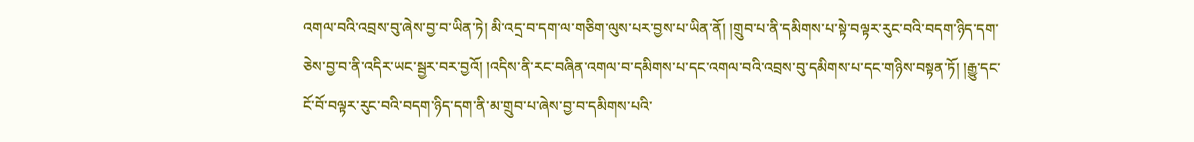འགལ་བའི་འབྲས་བུ་ཞེས་བྱ་བ་ཡིན་ཏེ། མི་འདྲ་བ་དག་ལ་གཅིག་ལུས་པར་བྱས་པ་ཡིན་ནོ། །གྲུབ་པ་ནི་དམིགས་པ་སྟེ་བལྟར་རུང་བའི་བདག་ཉིད་དག་ཅེས་བྱ་བ་ནི་འདིར་ཡང་སྦྱར་བར་བྱའོ། །འདིས་ནི་རང་བཞིན་འགལ་བ་དམིགས་པ་དང་འགལ་བའི་འབྲས་བུ་དམིགས་པ་དང་གཉིས་བསྟན་ཏོ། །རྒྱུ་དང་ངོ་བོ་བལྟར་རུང་བའི་བདག་ཉིད་དག་ནི་མ་གྲུབ་པ་ཞེས་བྱ་བ་དམིགས་པའི་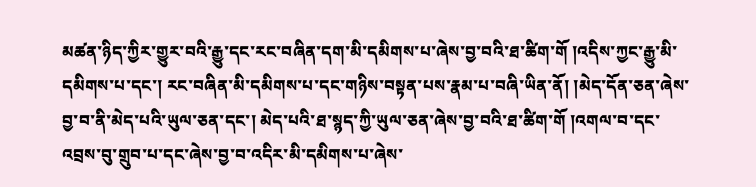མཚན་ཉིད་ཀྱིར་གྱུར་བའི་རྒྱུ་དང་རང་བཞིན་དག་མི་དམིགས་པ་ཞེས་བྱ་བའི་ཐ་ཚིག་གོ །འདིས་ཀྱང་རྒྱུ་མི་དམིགས་པ་དང་། རང་བཞིན་མི་དམིགས་པ་དང་གཉིས་བསྟན་པས་རྣམ་པ་བཞི་ཡིན་ནོ། །མེད་དོན་ཅན་ཞེས་བྱ་བ་ནི་མེད་པའི་ཡུལ་ཅན་དང་། མེད་པའི་ཐ་སྙད་ཀྱི་ཡུལ་ཅན་ཞེས་བྱ་བའི་ཐ་ཚིག་གོ །འགལ་བ་དང་འབྲས་བུ་གྲུབ་པ་དང་ཞེས་བྱ་བ་འདིར་མི་དམིགས་པ་ཞེས་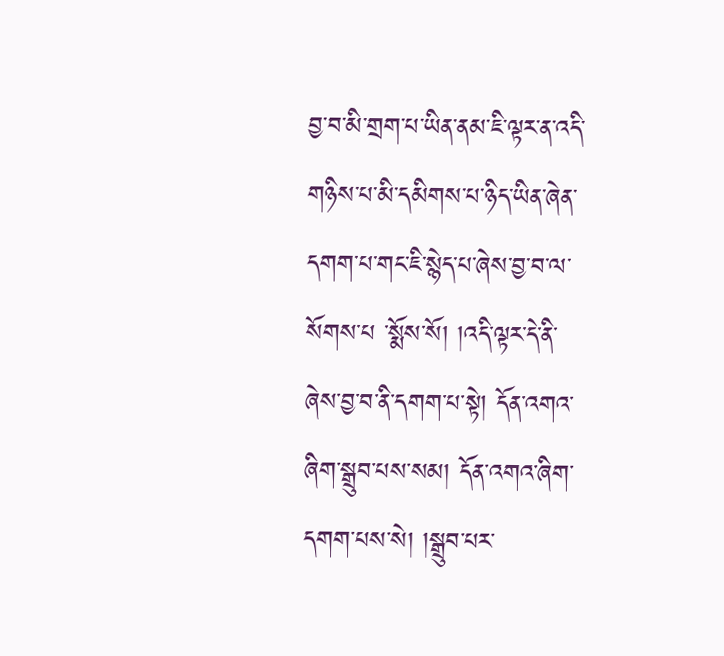བྱ་བ་མི་གྲག་པ་ཡིན་ནམ་ཇི་ལྟར་ན་འདི་གཉིས་པ་མི་དམིགས་པ་ཉིད་ཡིན་ཞེན་དགག་པ་གང་ཇི་སྙེད་པ་ཞེས་བྱ་བ་ལ་ སོགས་པ ་སྨོས་སོ། །འདི་ལྟར་དེ་ནི་ཞེས་བྱ་བ་ནི་དགག་པ་སྟེ། དོན་འགའ་ཞིག་སྒྲུབ་པས་སམ། དོན་འགའ་ཞིག་དགག་པས་སེ། །སྒྲུབ་པར་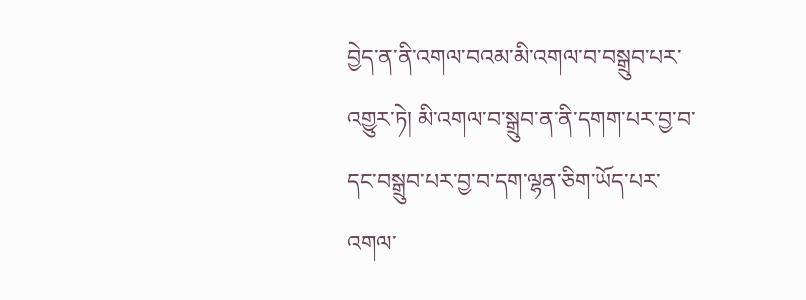བྱེད་ན་ནི་འགལ་བའམ་མི་འགལ་བ་བསྒྲུབ་པར་འགྱུར་ཏེ། མི་འགལ་བ་སྒྲུབ་ན་ནི་དགག་པར་བྱ་བ་དང་བསྒྲུབ་པར་བྱ་བ་དག་ལྷན་ཅིག་ཡོད་པར་འགལ་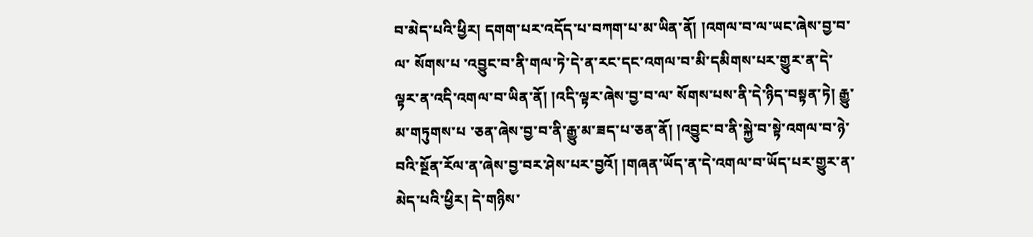བ་མེད་པའི་ཕྱིར། དགག་པར་འདོད་པ་བཀག་པ་མ་ཡིན་ནོ། །འགལ་བ་ལ་ཡང་ཞེས་བྱ་བ་ལ་ སོགས་པ ་འབྱུང་བ་ནི་གལ་ཏེ་དེ་ན་རང་དང་འགལ་བ་མི་དམིགས་པར་གྱུར་ན་དེ་ལྟར་ན་འདི་འགལ་བ་ཡིན་ནོ། །འདི་ལྟར་ཞེས་བྱ་བ་ལ་ སོགས་པས་ནི་དེ་ཉིད་བསྟན་ཏེ། རྒྱུ་མ་གཏུགས་པ ་ཅན་ཞེས་བྱ་བ་ནི་རྒྱུ་མ་ཟད་པ་ཅན་ནོ། །འབྱུང་བ་ནི་སྐྱེ་བ་སྟེ་འགལ་བ་ཉེ་བའི་སྔོན་རོལ་ན་ཞེས་བྱ་བར་ཤེས་པར་བྱའོ། །གཞན་ཡོད་ན་དེ་འགལ་བ་ཡོད་པར་གྱུར་ན་མེད་པའི་ཕྱིར། དེ་གཉིས་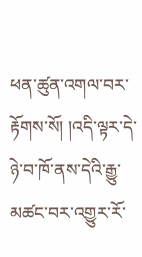ཕན་ཚུན་འགལ་བར་རྟོགས་སོ། །འདི་ལྟར་དེ་ཉེ་བ་ཁོ་ནས་དེའི་རྒྱུ་མཚང་བར་འགྱུར་རོ་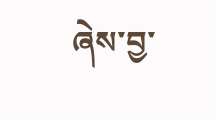ཞེས་བྱ་